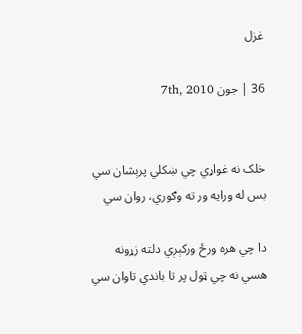غزل

36 | جون 7th, 2010


خلک نه غواړي چي ښکلي پرېشان سي
بس له ورايه ور ته وګوري، روان سي

دا چي هره ورځ ورکېږي دلته زړونه
هسي نه چي ټول پر تا باندي تاوان سي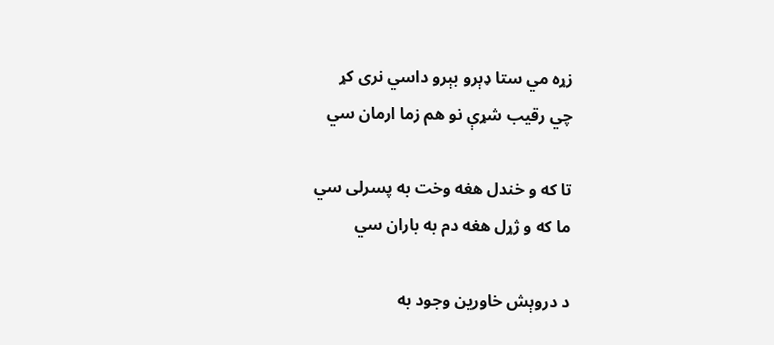زړه مي ستا ډېرو بېرو داسي نرى کړ
چي رقيب شړې نو هم زما ارمان سي

تا که و خندل هغه وخت به پسرلى سي
ما که و ژړل هغه دم به باران سي

د دروېش خاورين وجود به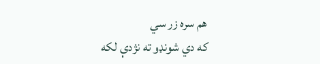هم سره زر سي
که دي شونډو ته نژدې لکه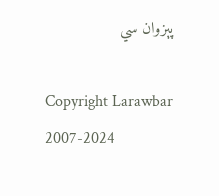پېزوان سي

Copyright Larawbar 2007-2024